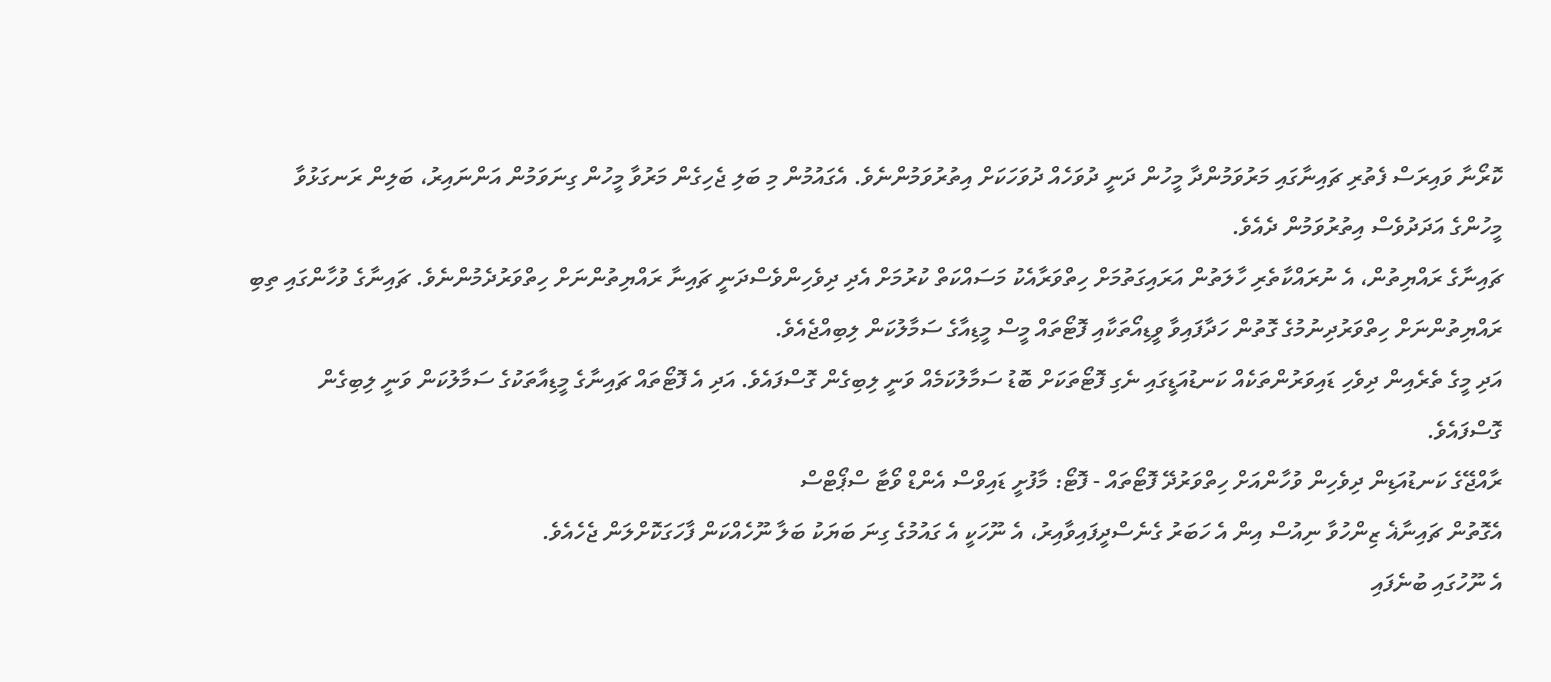ކޮރޯނާ ވައިރަސް ފެތުރި ޗައިނާގައި މަރުވަމުންދާ މީހުން ދަނީ ދުވަހެއް ދުވަހަކަށް އިތުރުވަމުންނެވެ. އެގައުމުން މި ބަލި ޖެހިގެން މަރުވާ މީހުން ގިނަވަމުން އަންނައިރު، ބަލިން ރަނގަޅުވާ މީހުންގެ އަދަދުވެސް އިތުރުވަމުން ދެއެވެ.
ޗައިނާގެ ރައްޔިތުން، އެ ނުރައްކާތެރި ހާލަތުން އަރައިގަތުމަށް ހިތްވަރާއެކު މަސައްކަތް ކުރުމަށް އެދި ދިވެހިންވެސްދަނީ ޗައިނާ ރައްޔިތުންނަށް ހިތްވަރުދެމުންނެވެ. ޗައިނާގެ ވުހާންގައި ތިބި ރައްޔިތުންނަށް ހިތްވަރުދިނުމުގެ ގޮތުން ހަދާފައިވާ ވީޑިއޯތަކާއި ފޮޓޯތައް މީސް މީޑިއާގެ ސަމާލުކަން ލިބިއްޖެއެވެ.
އަދި މީގެ ތެރެއިން ދިވެހި ޑައިވަރުންތަކެއް ކަނޑުއަޑީގައި ނެގި ފޮޓޯތަކަށް ބޮޑު ސަމާލުކަމެއް ވަނީ ލިބިގެން ގޮސްފައެވެ. އަދި އެ ފޮޓޯތައް ޗައިނާގެ މީޑިއާތަކުގެ ސަމާލުކަން ވަނީ ލިބިގެން ގޮސްފައެވެ.
ރާއްޖޭގެ ކަނޑުއަޑިން ދިވެހިން ވުހާންއަށް ހިތްވަރުދޭ ފޮޓޯތައް - ފޮޓޯ: މާފުށީ ޑައިވްސް އެންޑް ވޯޓާ ސްޕޯޓްސް
އެގޮތުން ޗައިނާޣެ ޒިންހުވާ ނިއުސް އިން އެ ހަބަރު ގެނެސްދީފައިވާއިރު، އެ ނޫހަކީ އެ ގައުމުގެ ގިނަ ބަޔަކު ބަލާ ނޫހެއްކަން ފާހަގަކޮށްލަން ޖެހެއެވެ.
އެ ނޫހުގައި ބުނެފައި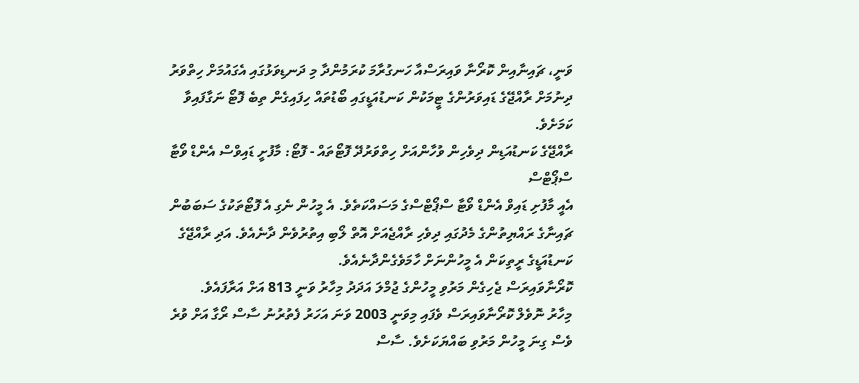ވަނީ، ޗައިނާއިން ކޮރޯނާ ވައިރަސްއާ ހަނގުރާމަ ކުރަމުންދާ މި ދަނޑިވަޅުގައި އެގައުމަށް ހިތްވަރު ދިނުމަށް ރާއްޖޭގެ ޑައިވަރުންގެ ޓީމަކުން ކަނޑުއަޑީގައި ބޯޑުތައް ހިފައިގެން ތިބެ ފޮޓޯ ނަގާފައިވާ ކަމަށެވެ.
ރާއްޖޭގެ ކަނޑުއަޑިން ދިވެހިން ވުހާންއަށް ހިތްވަރުދޭ ފޮޓޯތައް - ފޮޓޯ: މާފުށީ ޑައިވްސް އެންޑް ވޯޓާ ސްޕޯޓްސް
އެއީ މާފުށި ޑައިވް އެންޑް ވޯޓާ ސްޕޯޓްސްގެ މަސައްކަތެވެ. އެ މީހުން ނެގި އެ ފޮޓޯތަކުގެ ސަބަބުން ޗައިނާގެ ރައްޔިތުންގެ މެދުގައި ދިވެހި ރާއްޖެއަށް އޮތް ލޯބި އިތުރުވެން ދާނެއެވެ. އަދި ރާއްޖޭގެ ކަނޑުއަޑީގެ ރީތިކަން އެ މީހުންނަށް ހާމަވެގެންދާނެއެވެ.
ކޮރޯނާވައިރަސް ޖެހިގެން މަރުވި މީހުންގެ ޖުމްލަ އަދަދު މިހާރު ވަނީ 813 އަށް އަރާފައެވެ.
މިހާރު ނޮވެލް ކޮރޯނާވައިރަސް ވެފައި މިވަނީ 2003 ވަނަ އަހަރު ފެތުރުނު ސާސް ރޯގާ އަށް ވުރެ ވެސް ގިނަ މީހުން މަރުވި ބައްޔަކަށެވެ. ސާސް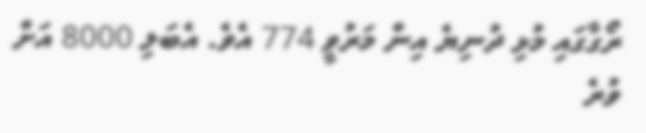ރޯގާގައި މުޅި ދުނިޔެ އިން މަރުވީ 774 އެވެ. އެބަލި 8000 އަށް ވުރެ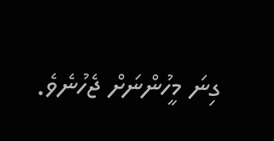ގިނަ މީހުންނަށް ޖެހުނެވެ.